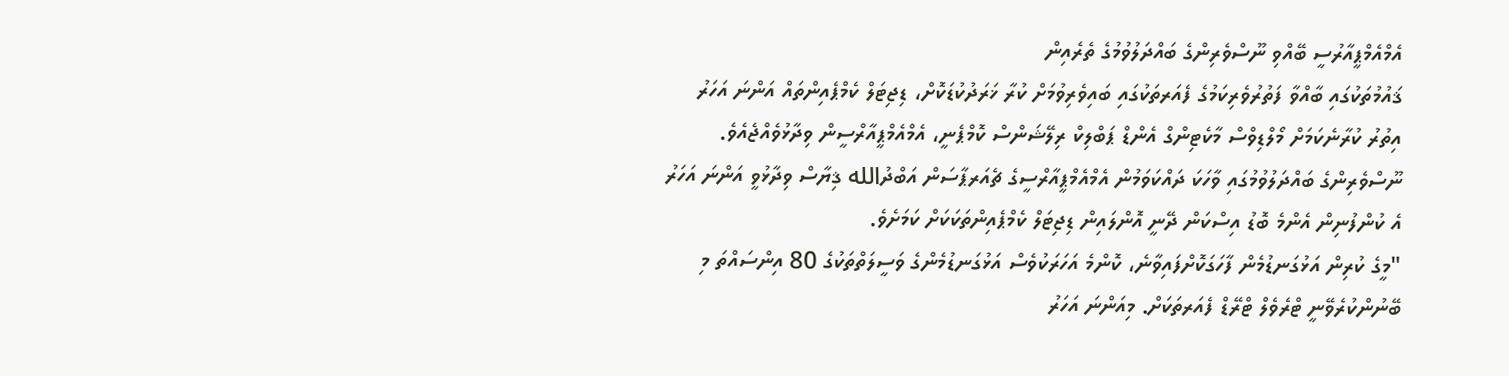އެމްއެމްޕީއާރުސީ ބޭއްވި ނޫސްވެރިންގެ ބައްދަލުވުމުގެ ތެރެއިން
ޤައުމުތަކުގައި ބާއްވާ ފަތުރުވެރިކަމުގެ ފެއަރތަކުގައި ބައިވެރިވުމަށް ކުރާ ޚަރަދުކުޑަކޮށް، ޑިޖިޓަލް ކެމްޕެއިންތައް އަންނަ އަހަރު އިތުރު ކުރާނެކަމަށް މޯލްޑިވްސް މާކެޓިންގް އެންޑް ޕަބްލިކް ރިލޭޝަންސް ކޮމްޕެނީ، އެމްއެމްޕީއާރްސީން ވިދާޅުވެއްޖެއެވެ.
ނޫސްވެރިންގެ ބައްދަލުވުމުގައި ވާހަކަ ދައްކަވަމުން އެމްއެމްޕީއާރްސީގެ ޗެއަރޕާސަން އަބްދުالله ޤިޔާސް ވިދާޅުވީ އަންނަ އަހަރު އެ ކުންފުނިން އެންމެ ބޮޑު އިސްކަން ދޭނީ އޮންލައިން ޑިޖިޓަލް ކެމްޕެއިންތަކަކަށް ކަމަށެވެ.
"މީގެ ކުރިން އަޅުގަނޑުމެން ފާހަގަކޮށްފައިވާނެ، ކޮންމެ އަހަރަކުވެސް އަޅުގަނޑުމެންގެ ވަސީލަތްތަކުގެ 80 އިންސައްތަ މި ބޭނުންކުރެވޭނީ ޓްރެވެލް ޓްރޭޑް ފެއަރތަކަށް. މިއަންނަ އަހަރު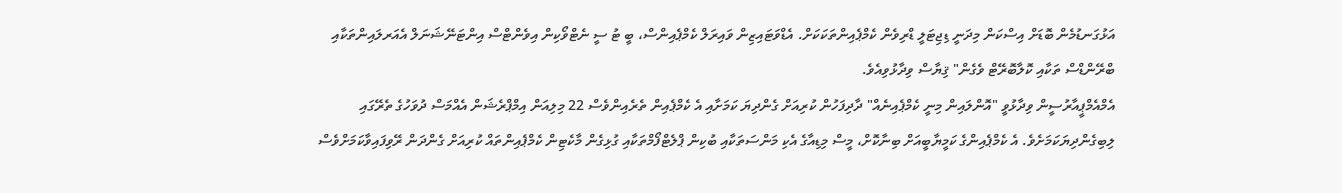އަޅުގަނޑުމެން ބޮޑަށް އިސްކަން މިދަނީ ޑިޖިޓަލީ ޑްރިވެން ކެމްޕެއިންތަކަކަށް. އެޑްވަޓައިޒިން ވައިރަލް ކެމްޕެއިންސް، ބީ ޓު ސީ ނެޓްވޯކިން އިވެންޓްސް އިންޓަނޭޝަނަލް އެއަރލައިންތަކާއި ބްރޭންޑްސް ތަކާއި ކޮލާބޮރޭޓް ވެގެން" ޤިޔާސް ވިދާޅުވިއެވެ.
އެމްއެމްޕީއާރުސީން ވިދާޅުވީ "އޮންލައިން މިނީ ކެމްޕެއިނެއް" ދާދިފަހުން ކުރިއަށް ގެންދިޔަ ކަމަށާއި އެ ކެމްޕެއިން ތެރެއިންވެސް 22 މިލިއަން އިމްޕްރެޝަން އެއްމަސް ދުވަހުގެ ތެރޭގައި ލިބިގެންދިޔަކަމަށެވެ. އެ ކެމްޕެއިންގެ ކަމީޔާބީއަށް ބިނާކޮށް، މީސް މިޑިއާގެ އެކި މަންސަތަކާއި ބުކިން ޕްލެޓްފޯމްތަކާއި ގުޅިގެން މާކެޓިން ކެމްޕެއިންތައް ކުރިއަށް ގެންދަން ރޭވިފައިވާކަމަށްވެސް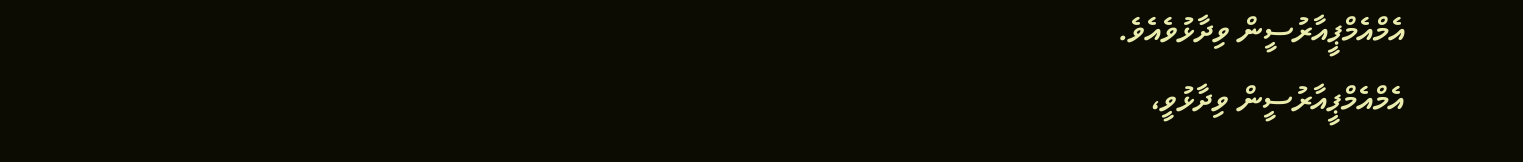އެމްއެމްޕީއާރުސީން ވިދާޅުވެއެވެ.
އެމްއެމްޕީއާރުސީން ވިދާޅުވީ،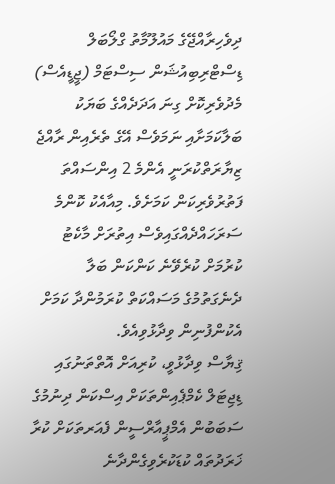ދިވެހިރާއްޖޭގެ މައުލޫމާތު ގްލޯބަލް ޑިސްޓްރިބިއުޝަން ސިސްޓަމް (ޖީޑީއެސް) މެދުވެރިކޮށް ގިނަ އަދަދެއްގެ ބަޔަކު ބަލާކަމަށާއި ނަމަވެސް އޭގެ ތެރެއިން ރާއްޖެ ޒިޔާރަތްކުރަނީ އެންމެ 2 އިންސައްތަ ފަތުރުވެރިކަން ކަމަށެވެ. މިއާއެކު ކޮންމެ ސަރަހައްދެއްގައިވެސް އިތުރަށް މާކެޓު ކުރުމަށް ކުރެވޭނެ ކަންކަން ބަލާ ދެނެގަތުމުގެ މަސައްކަތް ކުރަމުންދާ ކަމަށް އެކުންފުނިން ވިދާޅުވިއެވެ.
ޤިޔާސް ވިދާޅުވީ، ކުރިއަށް އޮތްތަނުގައި ޑިޖިޓަލް ކެމްޕެއިންތަކަށް އިސްކަން ދިނުމުގެ ސަބަބުން އެމްޕީއާރްސީން ފެއަރތަކަށް ކުރާ ޚަރަދުތައް ކުޑަކުރެވިގެންދާނެ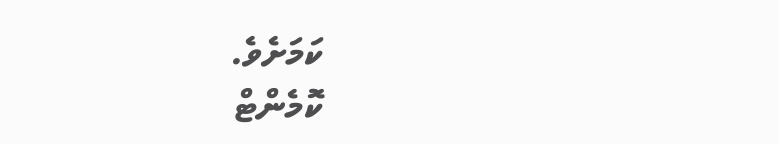ކަމަށެވެ.
ކޮމެންޓް